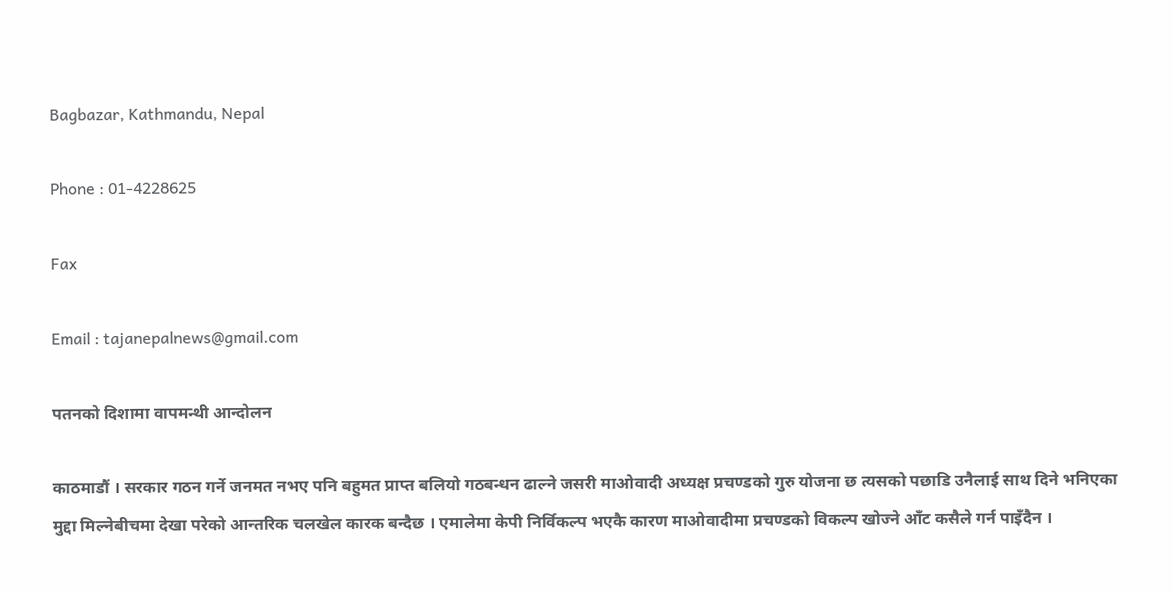Bagbazar, Kathmandu, Nepal

Phone : 01-4228625

Fax

Email : tajanepalnews@gmail.com

पतनको दिशामा वापमन्थी आन्दोलन

काठमाडौं । सरकार गठन गर्ने जनमत नभए पनि बहुमत प्राप्त बलियो गठबन्धन ढाल्ने जसरी माओवादी अध्यक्ष प्रचण्डको गुरु योजना छ त्यसको पछाडि उनैलाई साथ दिने भनिएका मुद्दा मिल्नेबीचमा देखा परेको आन्तरिक चलखेल कारक बन्दैछ । एमालेमा केपी निर्विकल्प भएकै कारण माओवादीमा प्रचण्डको विकल्प खोज्ने आँट कसैले गर्न पाइँदैन ।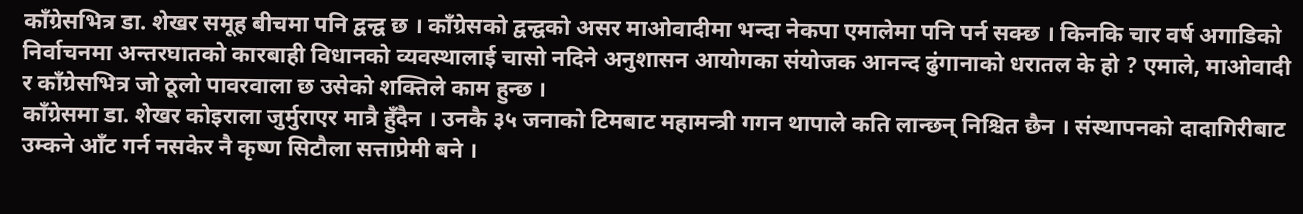काँग्रेसभित्र डा. शेखर समूह बीचमा पनि द्वन्द्व छ । काँग्रेसको द्वन्द्वको असर माओवादीमा भन्दा नेकपा एमालेमा पनि पर्न सक्छ । किनकि चार वर्ष अगाडिको निर्वाचनमा अन्तरघातको कारबाही विधानको व्यवस्थालाई चासो नदिने अनुशासन आयोगका संयोजक आनन्द ढुंगानाको धरातल के हो ? एमाले, माओवादी र काँग्रेसभित्र जो ठूलो पावरवाला छ उसेको शक्तिले काम हुन्छ ।
काँग्रेसमा डा. शेखर कोइराला जुर्मुराएर मात्रै हुँदैन । उनकै ३५ जनाको टिमबाट महामन्त्री गगन थापाले कति लान्छन् निश्चित छैन । संस्थापनको दादागिरीबाट उम्कने आँट गर्न नसकेर नै कृष्ण सिटौला सत्ताप्रेमी बने ।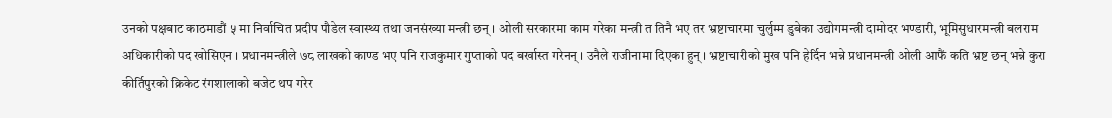उनको पक्षबाट काठमाडौं ५ मा निर्वाचित प्रदीप पौडेल स्वास्थ्य तथा जनसंख्या मन्त्री छन् । ओली सरकारमा काम गरेका मन्त्री त तिनै भए तर भ्रष्टाचारमा चुर्लुम्म डुबेका उद्योगमन्त्री दामोदर भण्डारी, भूमिसुधारमन्त्री बलराम अधिकारीको पद खोसिएन । प्रधानमन्त्रीले ७८ लाखको काण्ड भए पनि राजकुमार गुप्ताको पद बर्खास्त गरेनन् । उनैले राजीनामा दिएका हुन् । भ्रष्टाचारीको मुख पनि हेर्दिन भन्ने प्रधानमन्त्री ओली आफैं कति भ्रष्ट छन् भन्ने कुरा कीर्तिपुरको क्रिकेट रंगशालाको बजेट थप गरेर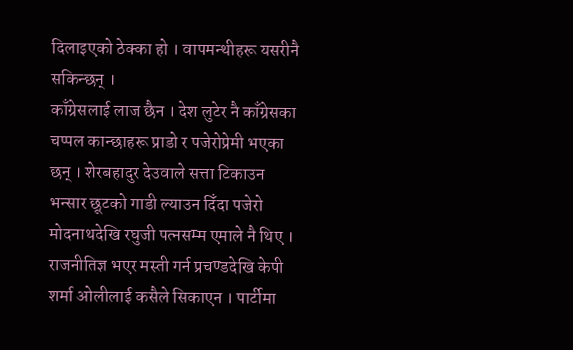दिलाइएको ठेक्का हो । वापमन्थीहरू यसरीनै सकिन्छन् ।
काँग्रेसलाई लाज छैन । देश लुटेर नै काँग्रेसका चप्पल कान्छाहरू प्राडो र पजेरोप्रेमी भएका छन् । शेरबहादुर देउवाले सत्ता टिकाउन भन्सार छूटको गाडी ल्याउन दिँदा पजेरो मोदनाथदेखि रघुजी पत्नसम्म एमाले नै थिए । राजनीतिज्ञ भएर मस्ती गर्न प्रचण्डदेखि केपी शर्मा ओलीलाई कसैले सिकाएन । पार्टीमा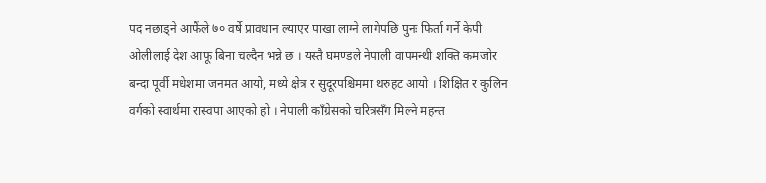पद नछाड्ने आफैंले ७० वर्षे प्रावधान ल्याएर पाखा लाग्ने लागेपछि पुनः फिर्ता गर्ने केपी ओलीलाई देश आफू बिना चल्दैन भन्ने छ । यस्तै घमण्डले नेपाली वापमन्थी शक्ति कमजोर बन्दा पूर्वी मधेशमा जनमत आयो, मध्ये क्षेत्र र सुदूरपश्चिममा थरुहट आयो । शिक्षित र कुलिन वर्गको स्वार्थमा रास्वपा आएको हो । नेपाली काँग्रेसको चरित्रसँग मिल्ने महन्त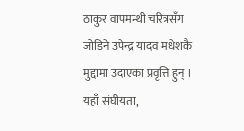ठाकुर वापमन्थी चरित्रसँग जोडिने उपेन्द्र यादव मधेशकै मुद्दामा उदाएका प्रवृत्ति हुन् । यहाँ संघीयता,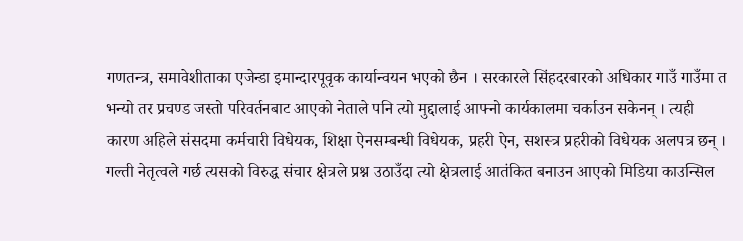गणतन्त्र, समावेशीताका एजेन्डा इमान्दारपूवृक कार्यान्वयन भएको छैन । सरकारले सिंहदरबारको अधिकार गाउँ गाउँमा त भन्यो तर प्रचण्ड जस्तो परिवर्तनबाट आएको नेताले पनि त्यो मुद्दालाई आफ्नो कार्यकालमा चर्काउन सकेनन् । त्यही कारण अहिले संसदमा कर्मचारी विधेयक, शिक्षा ऐनसम्बन्धी विधेयक, प्रहरी ऐन, सशस्त्र प्रहरीको विधेयक अलपत्र छन् ।
गल्ती नेतृत्वले गर्छ त्यसको विरुद्ध संचार क्षेत्रले प्रश्न उठाउँदा त्यो क्षेत्रलाई आतंकित बनाउन आएको मिडिया काउन्सिल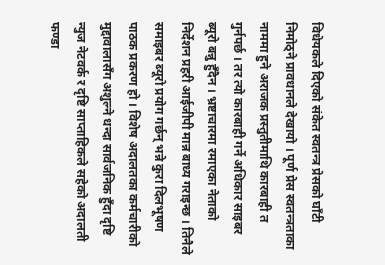विधेयकले दिएको संकेत स्वतन्त्र प्रेसको घाँटी निमोठ्ने प्रावधानले देखायो । पूर्ण प्रेस स्वतन्त्रताका नाममा हुने अराजक प्रस्तुतीमाथि कारबाही त गुर्नपर्छ । तर त्यो कारबाही गर्ने अधिकार साइबर ब्यूरो बन्नु हुँदैन । भ्रष्टाचारमा रमाएका नेताको निर्देशन प्रहरी आईजीपी मान्न बाध्य गराइन्छ । तिनैले समाइबर ब्यूरो प्रयोग गर्छन् भन्ने कुरा दिलभूषण पाठक प्रकरण हो । विशेष अदालतका कर्मचारीको मुद्दावालासँग अशुल्ने धन्दा सार्वजनिक हुँदा दृष्टि न्युज नेटवर्क र दृष्टि साप्ताहिकले सहेको अदालती फण्डा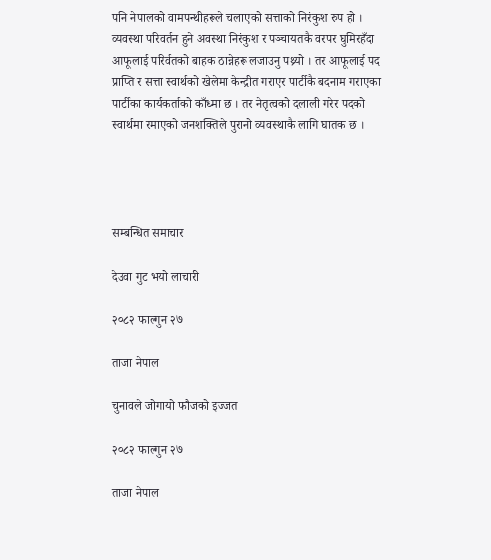पनि नेपालको वामपन्थीहरूले चलाएको सत्ताको निरंकुश रुप हो ।
व्यवस्था परिवर्तन हुने अवस्था निरंकुश र पञ्चायतकै वरपर घुमिरहँदा आफूलाई परिर्वतको बाहक ठान्नेहरू लजाउनु पथ्र्यो । तर आफूलाई पद प्राप्ति र सत्ता स्वार्थको खेलेमा केन्द्रीत गराएर पार्टीकै बदनाम गराएका पार्टीका कार्यकर्ताको काँध्मा छ । तर नेतृत्वको दलाली गरेर पदको स्वार्थमा रमाएको जनशक्तिले पुरानो व्यवस्थाकै लागि घातक छ ।




सम्बन्धित समाचार

देउवा गुट भयो लाचारी

२०८२ फाल्गुन २७

ताजा नेपाल

चुनावले जोगायो फौजको इज्जत

२०८२ फाल्गुन २७

ताजा नेपाल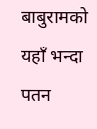बाबुरामको यहाँ भन्दा पतन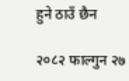हुने ठाउँ छैन

२०८२ फाल्गुन २७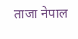ताजा नेपाल